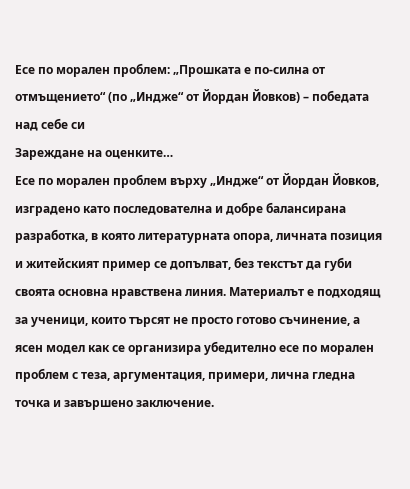Есе по морален проблем: „Прошката е по-силна от отмъщението“ (по „Индже“ от Йордан Йовков) – победата над себе си
Зареждане на оценките…
Есе по морален проблем върху „Индже“ от Йордан Йовков, изградено като последователна и добре балансирана разработка, в която литературната опора, личната позиция и житейският пример се допълват, без текстът да губи своята основна нравствена линия. Материалът е подходящ за ученици, които търсят не просто готово съчинение, а ясен модел как се организира убедително есе по морален проблем с теза, аргументация, примери, лична гледна точка и завършено заключение.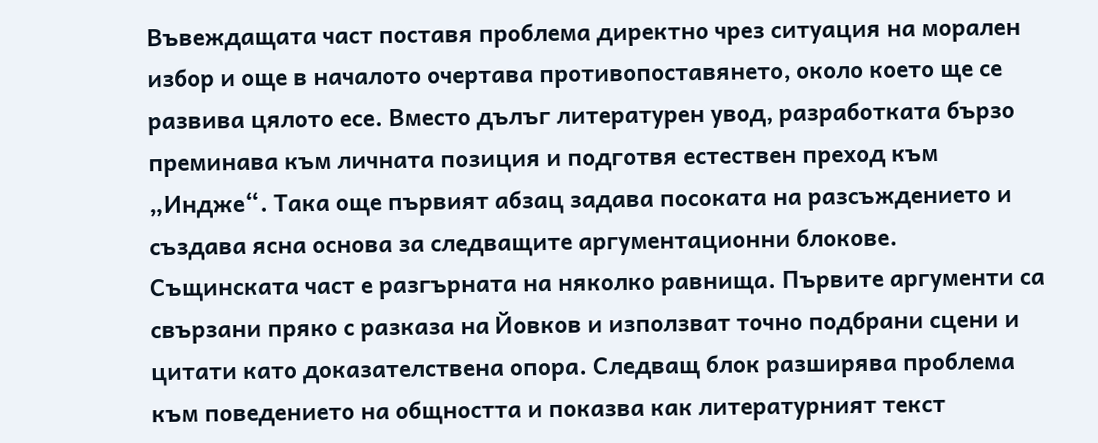Въвеждащата част поставя проблема директно чрез ситуация на морален избор и още в началото очертава противопоставянето, около което ще се развива цялото есе. Вместо дълъг литературен увод, разработката бързо преминава към личната позиция и подготвя естествен преход към „Индже“. Така още първият абзац задава посоката на разсъждението и създава ясна основа за следващите аргументационни блокове.
Същинската част е разгърната на няколко равнища. Първите аргументи са свързани пряко с разказа на Йовков и използват точно подбрани сцени и цитати като доказателствена опора. Следващ блок разширява проблема към поведението на общността и показва как литературният текст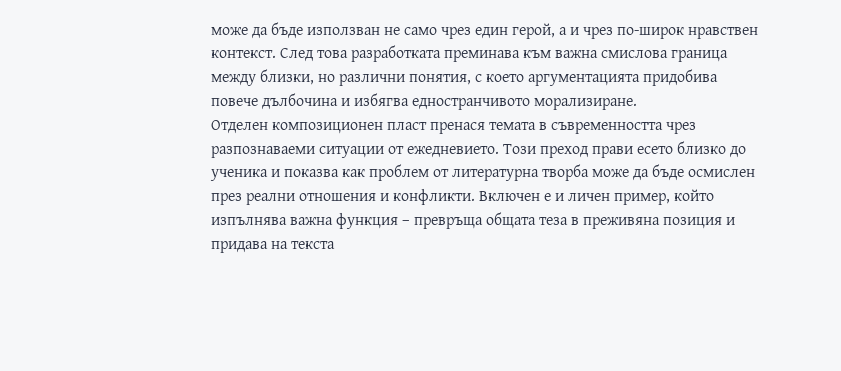може да бъде използван не само чрез един герой, а и чрез по-широк нравствен контекст. След това разработката преминава към важна смислова граница между близки, но различни понятия, с което аргументацията придобива повече дълбочина и избягва едностранчивото морализиране.
Отделен композиционен пласт пренася темата в съвременността чрез разпознаваеми ситуации от ежедневието. Този преход прави есето близко до ученика и показва как проблем от литературна творба може да бъде осмислен през реални отношения и конфликти. Включен е и личен пример, който изпълнява важна функция – превръща общата теза в преживяна позиция и придава на текста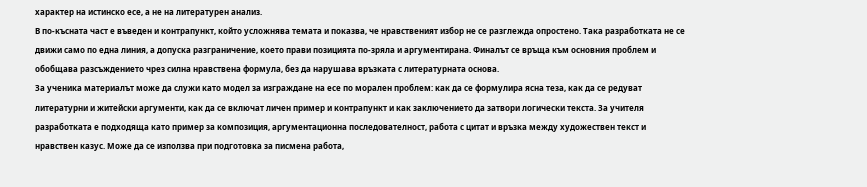характер на истинско есе, а не на литературен анализ.
В по-късната част е въведен и контрапункт, който усложнява темата и показва, че нравственият избор не се разглежда опростено. Така разработката не се движи само по една линия, а допуска разграничение, което прави позицията по-зряла и аргументирана. Финалът се връща към основния проблем и обобщава разсъждението чрез силна нравствена формула, без да нарушава връзката с литературната основа.
За ученика материалът може да служи като модел за изграждане на есе по морален проблем: как да се формулира ясна теза, как да се редуват литературни и житейски аргументи, как да се включат личен пример и контрапункт и как заключението да затвори логически текста. За учителя разработката е подходяща като пример за композиция, аргументационна последователност, работа с цитат и връзка между художествен текст и нравствен казус. Може да се използва при подготовка за писмена работа,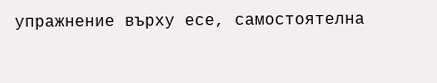упражнение върху есе, самостоятелна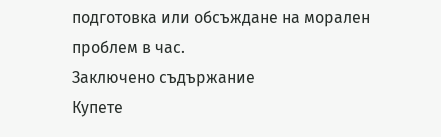подготовка или обсъждане на морален проблем в час.
Заключено съдържание
Купете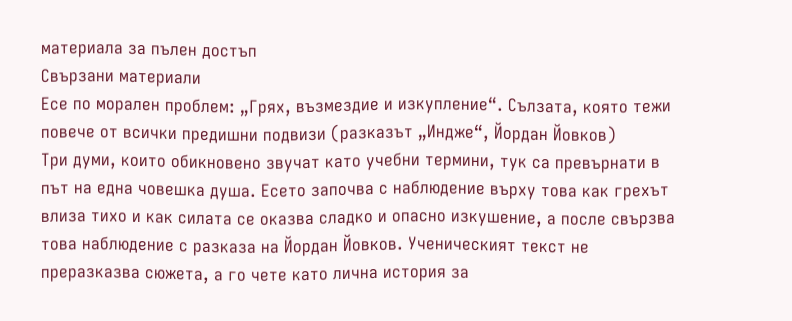материала за пълен достъп
Свързани материали
Есе по морален проблем: „Грях, възмездие и изкупление“. Сълзата, която тежи повече от всички предишни подвизи (разказът „Индже“, Йордан Йовков)
Три думи, които обикновено звучат като учебни термини, тук са превърнати в път на една човешка душа. Есето започва с наблюдение върху това как грехът влиза тихо и как силата се оказва сладко и опасно изкушение, а после свързва това наблюдение с разказа на Йордан Йовков. Ученическият текст не преразказва сюжета, а го чете като лична история за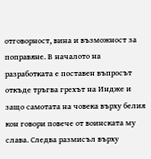отговорност, вина и възможност за поправяне. В началото на разработката е поставен въпросът откъде тръгва грехът на Индже и защо самотата на човека върху белия кон говори повече от воинската му слава. Следва размисъл върху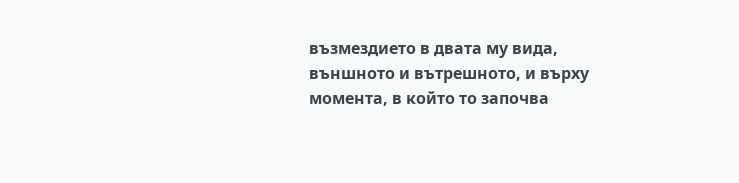възмездието в двата му вида, външното и вътрешното, и върху момента, в който то започва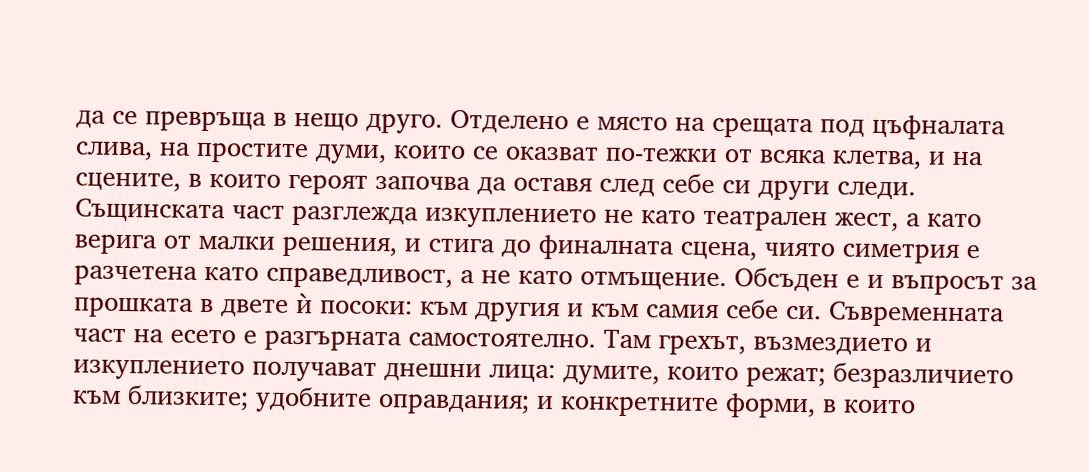да се превръща в нещо друго. Отделено е място на срещата под цъфналата слива, на простите думи, които се оказват по-тежки от всяка клетва, и на сцените, в които героят започва да оставя след себе си други следи. Същинската част разглежда изкуплението не като театрален жест, а като верига от малки решения, и стига до финалната сцена, чиято симетрия е разчетена като справедливост, а не като отмъщение. Обсъден е и въпросът за прошката в двете ѝ посоки: към другия и към самия себе си. Съвременната част на есето е разгърната самостоятелно. Там грехът, възмездието и изкуплението получават днешни лица: думите, които режат; безразличието към близките; удобните оправдания; и конкретните форми, в които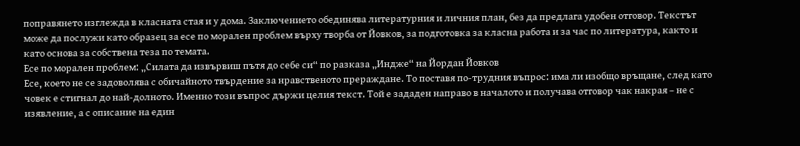поправянето изглежда в класната стая и у дома. Заключението обединява литературния и личния план, без да предлага удобен отговор. Текстът може да послужи като образец за есе по морален проблем върху творба от Йовков, за подготовка за класна работа и за час по литература, както и като основа за собствена теза по темата.
Есе по морален проблем: „Силата да извървиш пътя до себе си“ по разказа „Индже“ на Йордан Йовков
Есе, което не се задоволява с обичайното твърдение за нравственото прераждане. То поставя по-трудния въпрос: има ли изобщо връщане, след като човек е стигнал до най-долното. Именно този въпрос държи целия текст. Той е зададен направо в началото и получава отговор чак накрая – не с изявление, а с описание на един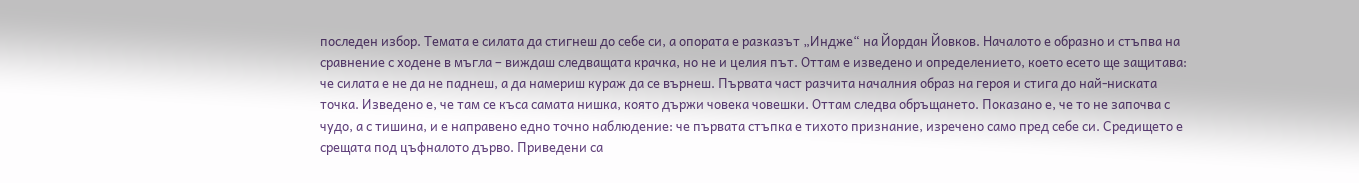последен избор. Темата е силата да стигнеш до себе си, а опората е разказът „Индже“ на Йордан Йовков. Началото е образно и стъпва на сравнение с ходене в мъгла – виждаш следващата крачка, но не и целия път. Оттам е изведено и определението, което есето ще защитава: че силата е не да не паднеш, а да намериш кураж да се върнеш. Първата част разчита началния образ на героя и стига до най-ниската точка. Изведено е, че там се къса самата нишка, която държи човека човешки. Оттам следва обръщането. Показано е, че то не започва с чудо, а с тишина, и е направено едно точно наблюдение: че първата стъпка е тихото признание, изречено само пред себе си. Средището е срещата под цъфналото дърво. Приведени са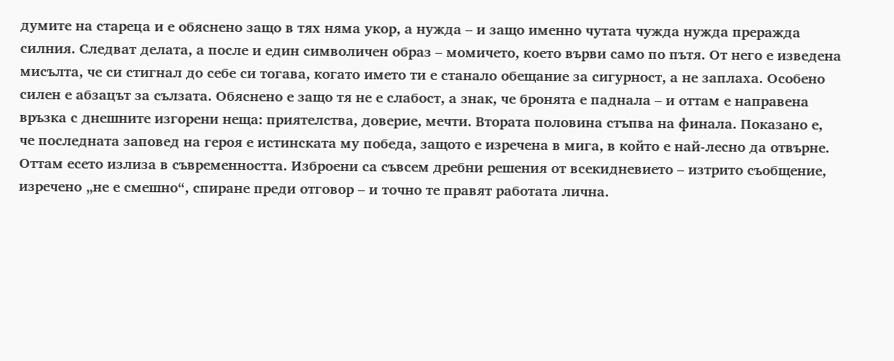думите на стареца и е обяснено защо в тях няма укор, а нужда – и защо именно чутата чужда нужда преражда силния. Следват делата, а после и един символичен образ – момичето, което върви само по пътя. От него е изведена мисълта, че си стигнал до себе си тогава, когато името ти е станало обещание за сигурност, а не заплаха. Особено силен е абзацът за сълзата. Обяснено е защо тя не е слабост, а знак, че бронята е паднала – и оттам е направена връзка с днешните изгорени неща: приятелства, доверие, мечти. Втората половина стъпва на финала. Показано е, че последната заповед на героя е истинската му победа, защото е изречена в мига, в който е най-лесно да отвърне. Оттам есето излиза в съвременността. Изброени са съвсем дребни решения от всекидневието – изтрито съобщение, изречено „не е смешно“, спиране преди отговор – и точно те правят работата лична.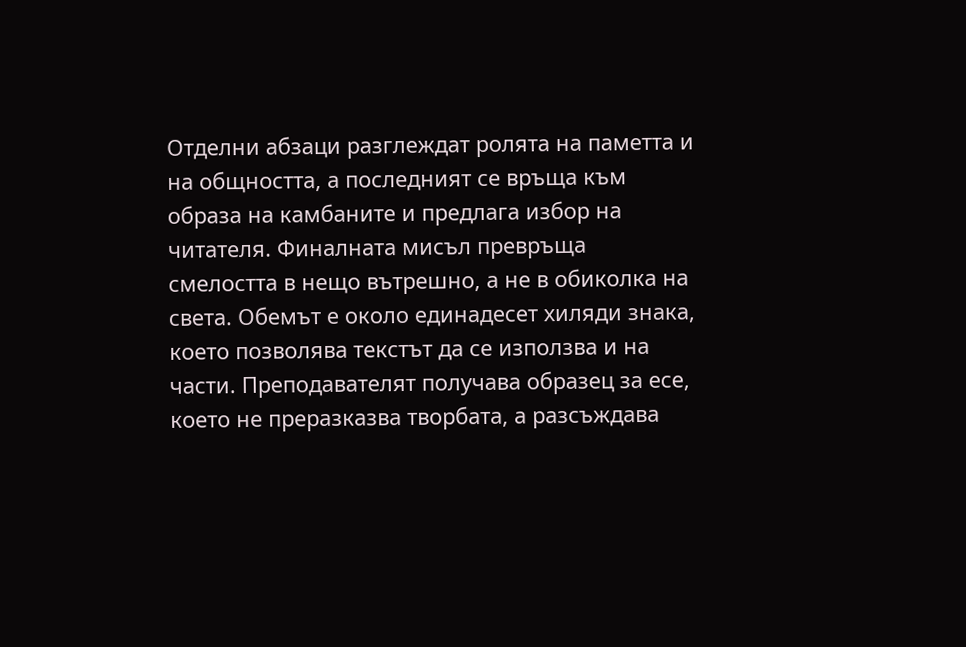Отделни абзаци разглеждат ролята на паметта и на общността, а последният се връща към образа на камбаните и предлага избор на читателя. Финалната мисъл превръща смелостта в нещо вътрешно, а не в обиколка на света. Обемът е около единадесет хиляди знака, което позволява текстът да се използва и на части. Преподавателят получава образец за есе, което не преразказва творбата, а разсъждава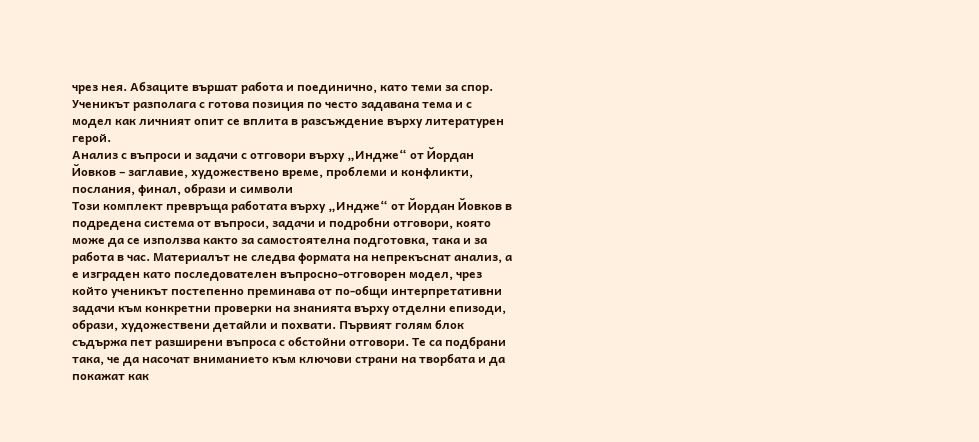чрез нея. Абзаците вършат работа и поединично, като теми за спор. Ученикът разполага с готова позиция по често задавана тема и с модел как личният опит се вплита в разсъждение върху литературен герой.
Анализ с въпроси и задачи с отговори върху „Индже“ от Йордан Йовков – заглавие, художествено време, проблеми и конфликти, послания, финал, образи и символи
Този комплект превръща работата върху „Индже“ от Йордан Йовков в подредена система от въпроси, задачи и подробни отговори, която може да се използва както за самостоятелна подготовка, така и за работа в час. Материалът не следва формата на непрекъснат анализ, а е изграден като последователен въпросно-отговорен модел, чрез който ученикът постепенно преминава от по-общи интерпретативни задачи към конкретни проверки на знанията върху отделни епизоди, образи, художествени детайли и похвати. Първият голям блок съдържа пет разширени въпроса с обстойни отговори. Те са подбрани така, че да насочат вниманието към ключови страни на творбата и да покажат как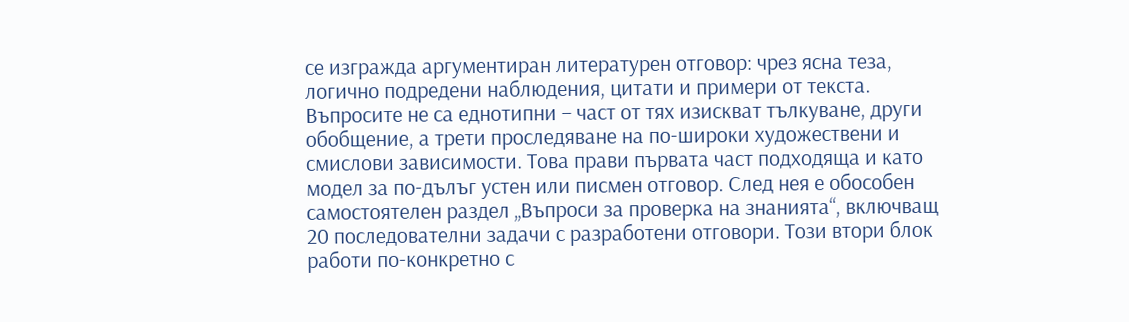се изгражда аргументиран литературен отговор: чрез ясна теза, логично подредени наблюдения, цитати и примери от текста. Въпросите не са еднотипни – част от тях изискват тълкуване, други обобщение, а трети проследяване на по-широки художествени и смислови зависимости. Това прави първата част подходяща и като модел за по-дълъг устен или писмен отговор. След нея е обособен самостоятелен раздел „Въпроси за проверка на знанията“, включващ 20 последователни задачи с разработени отговори. Този втори блок работи по-конкретно с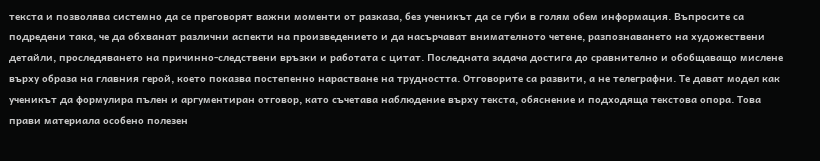текста и позволява системно да се преговорят важни моменти от разказа, без ученикът да се губи в голям обем информация. Въпросите са подредени така, че да обхванат различни аспекти на произведението и да насърчават внимателното четене, разпознаването на художествени детайли, проследяването на причинно-следствени връзки и работата с цитат. Последната задача достига до сравнително и обобщаващо мислене върху образа на главния герой, което показва постепенно нарастване на трудността. Отговорите са развити, а не телеграфни. Те дават модел как ученикът да формулира пълен и аргументиран отговор, като съчетава наблюдение върху текста, обяснение и подходяща текстова опора. Това прави материала особено полезен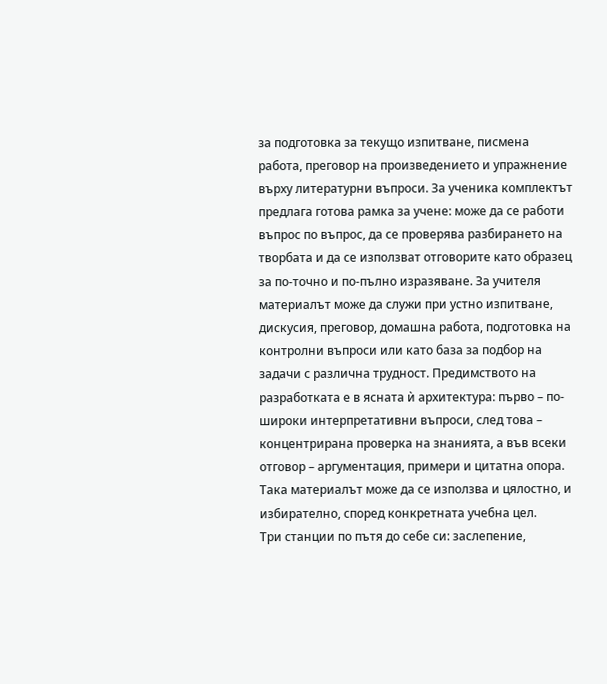за подготовка за текущо изпитване, писмена работа, преговор на произведението и упражнение върху литературни въпроси. За ученика комплектът предлага готова рамка за учене: може да се работи въпрос по въпрос, да се проверява разбирането на творбата и да се използват отговорите като образец за по-точно и по-пълно изразяване. За учителя материалът може да служи при устно изпитване, дискусия, преговор, домашна работа, подготовка на контролни въпроси или като база за подбор на задачи с различна трудност. Предимството на разработката е в ясната ѝ архитектура: първо – по-широки интерпретативни въпроси, след това – концентрирана проверка на знанията, а във всеки отговор – аргументация, примери и цитатна опора. Така материалът може да се използва и цялостно, и избирателно, според конкретната учебна цел.
Три станции по пътя до себе си: заслепение,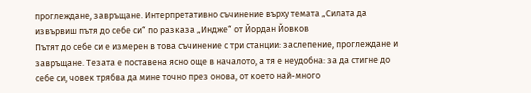проглеждане, завръщане. Интерпретативно съчинение върху темата „Силата да извървиш пътя до себе си“ по разказа „Индже“ от Йордан Йовков
Пътят до себе си е измерен в това съчинение с три станции: заслепение, проглеждане и завръщане. Тезата е поставена ясно още в началото, а тя е неудобна: за да стигне до себе си, човек трябва да мине точно през онова, от което най-много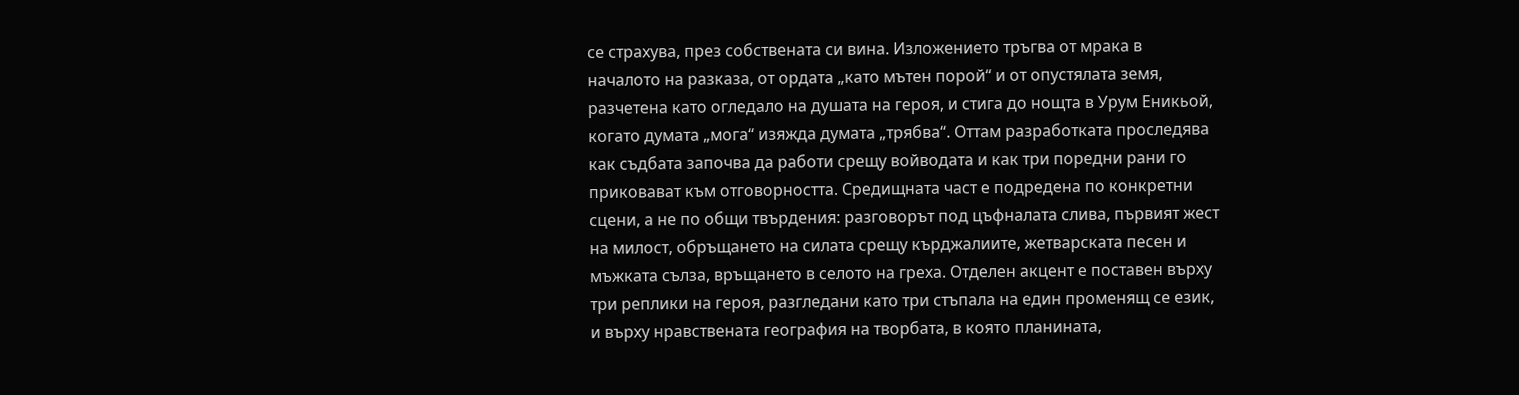се страхува, през собствената си вина. Изложението тръгва от мрака в началото на разказа, от ордата „като мътен порой“ и от опустялата земя, разчетена като огледало на душата на героя, и стига до нощта в Урум Еникьой, когато думата „мога“ изяжда думата „трябва“. Оттам разработката проследява как съдбата започва да работи срещу войводата и как три поредни рани го приковават към отговорността. Средищната част е подредена по конкретни сцени, а не по общи твърдения: разговорът под цъфналата слива, първият жест на милост, обръщането на силата срещу кърджалиите, жетварската песен и мъжката сълза, връщането в селото на греха. Отделен акцент е поставен върху три реплики на героя, разгледани като три стъпала на един променящ се език, и върху нравствената география на творбата, в която планината,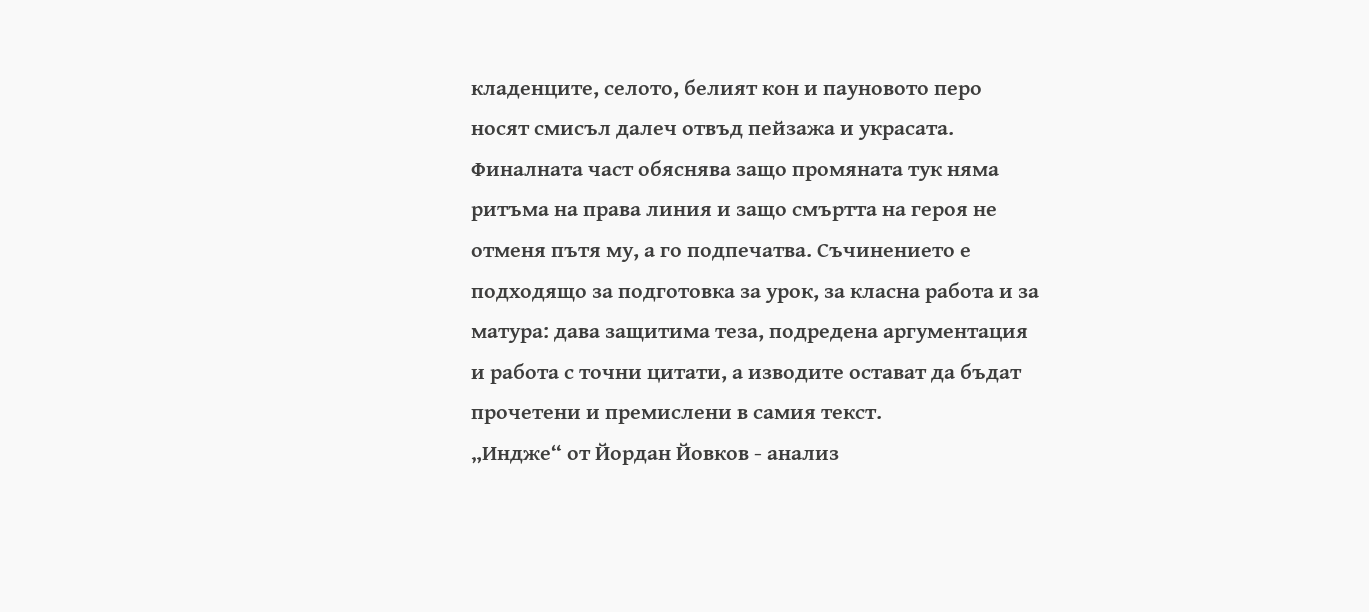кладенците, селото, белият кон и пауновото перо носят смисъл далеч отвъд пейзажа и украсата. Финалната част обяснява защо промяната тук няма ритъма на права линия и защо смъртта на героя не отменя пътя му, а го подпечатва. Съчинението е подходящо за подготовка за урок, за класна работа и за матура: дава защитима теза, подредена аргументация и работа с точни цитати, а изводите остават да бъдат прочетени и премислени в самия текст.
„Индже“ от Йордан Йовков - анализ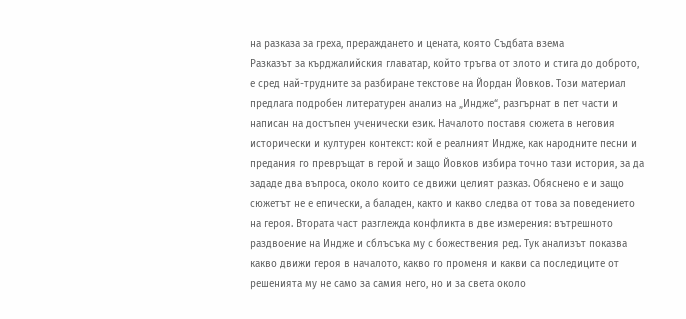на разказа за греха, прераждането и цената, която Съдбата взема
Разказът за кърджалийския главатар, който тръгва от злото и стига до доброто, е сред най-трудните за разбиране текстове на Йордан Йовков. Този материал предлага подробен литературен анализ на „Индже“, разгърнат в пет части и написан на достъпен ученически език. Началото поставя сюжета в неговия исторически и културен контекст: кой е реалният Индже, как народните песни и предания го превръщат в герой и защо Йовков избира точно тази история, за да зададе два въпроса, около които се движи целият разказ. Обяснено е и защо сюжетът не е епически, а баладен, както и какво следва от това за поведението на героя. Втората част разглежда конфликта в две измерения: вътрешното раздвоение на Индже и сблъсъка му с божествения ред. Тук анализът показва какво движи героя в началото, какво го променя и какви са последиците от решенията му не само за самия него, но и за света около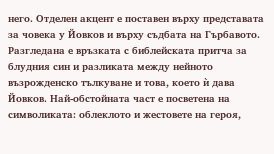него. Отделен акцент е поставен върху представата за човека у Йовков и върху съдбата на Гърбавото. Разгледана е връзката с библейската притча за блудния син и разликата между нейното възрожденско тълкуване и това, което ѝ дава Йовков. Най-обстойната част е посветена на символиката: облеклото и жестовете на героя,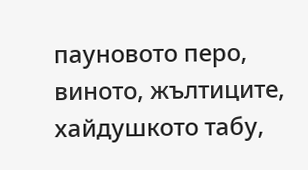пауновото перо, виното, жълтиците, хайдушкото табу,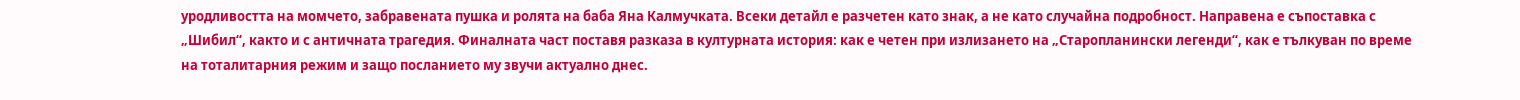уродливостта на момчето, забравената пушка и ролята на баба Яна Калмучката. Всеки детайл е разчетен като знак, а не като случайна подробност. Направена е съпоставка с „Шибил“, както и с античната трагедия. Финалната част поставя разказа в културната история: как е четен при излизането на „Старопланински легенди“, как е тълкуван по време на тоталитарния режим и защо посланието му звучи актуално днес.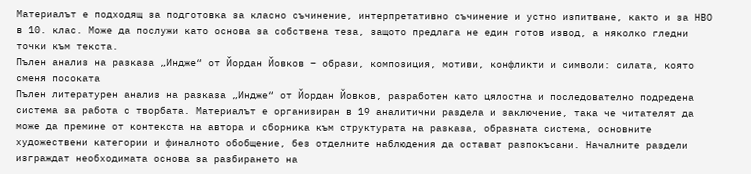Материалът е подходящ за подготовка за класно съчинение, интерпретативно съчинение и устно изпитване, както и за НВО в 10. клас. Може да послужи като основа за собствена теза, защото предлага не един готов извод, а няколко гледни точки към текста.
Пълен анализ на разказа „Индже“ от Йордан Йовков – образи, композиция, мотиви, конфликти и символи: силата, която сменя посоката
Пълен литературен анализ на разказа „Индже“ от Йордан Йовков, разработен като цялостна и последователно подредена система за работа с творбата. Материалът е организиран в 19 аналитични раздела и заключение, така че читателят да може да премине от контекста на автора и сборника към структурата на разказа, образната система, основните художествени категории и финалното обобщение, без отделните наблюдения да остават разпокъсани. Началните раздели изграждат необходимата основа за разбирането на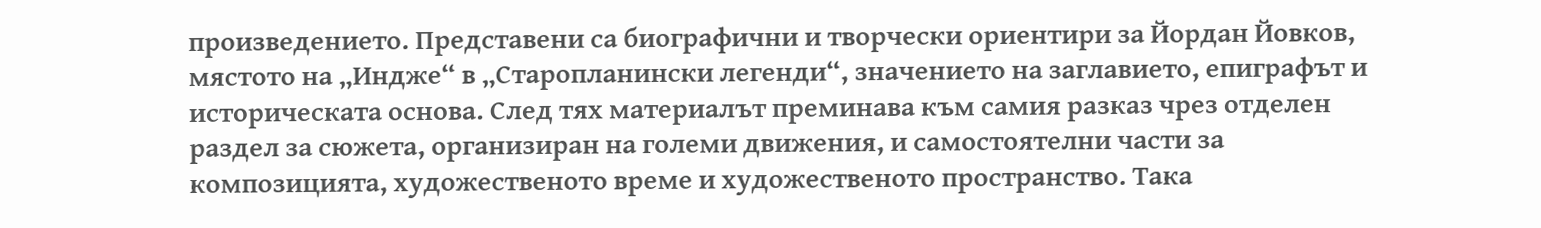произведението. Представени са биографични и творчески ориентири за Йордан Йовков, мястото на „Индже“ в „Старопланински легенди“, значението на заглавието, епиграфът и историческата основа. След тях материалът преминава към самия разказ чрез отделен раздел за сюжета, организиран на големи движения, и самостоятелни части за композицията, художественото време и художественото пространство. Така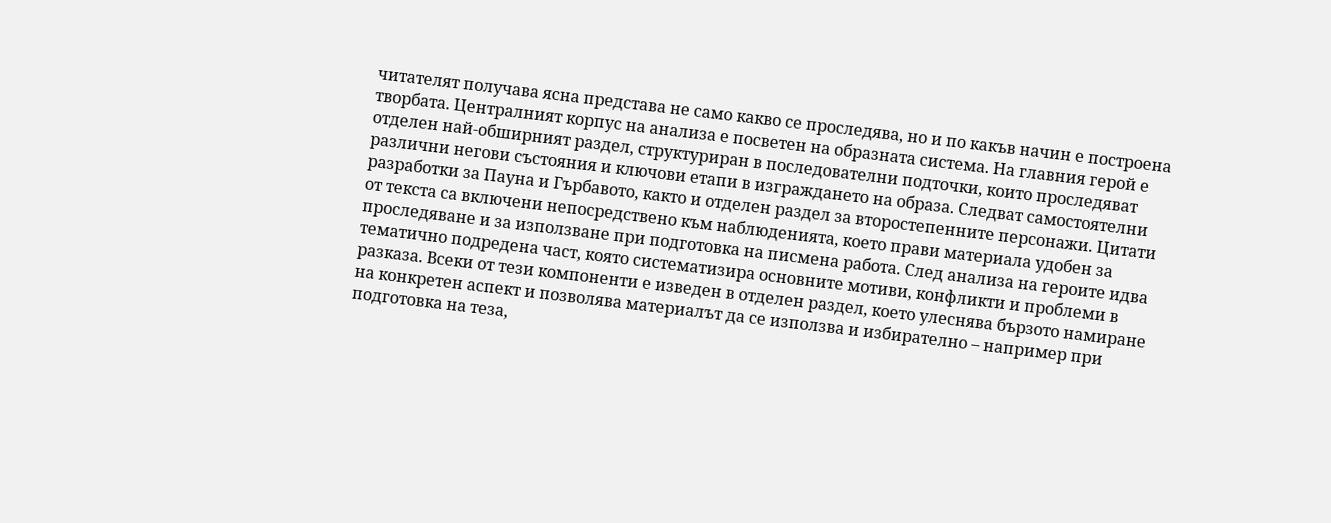читателят получава ясна представа не само какво се проследява, но и по какъв начин е построена творбата. Централният корпус на анализа е посветен на образната система. На главния герой е отделен най-обширният раздел, структуриран в последователни подточки, които проследяват различни негови състояния и ключови етапи в изграждането на образа. Следват самостоятелни разработки за Пауна и Гърбавото, както и отделен раздел за второстепенните персонажи. Цитати от текста са включени непосредствено към наблюденията, което прави материала удобен за проследяване и за използване при подготовка на писмена работа. След анализа на героите идва тематично подредена част, която систематизира основните мотиви, конфликти и проблеми в разказа. Всеки от тези компоненти е изведен в отделен раздел, което улеснява бързото намиране на конкретен аспект и позволява материалът да се използва и избирателно – например при подготовка на теза,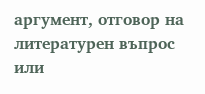аргумент, отговор на литературен въпрос или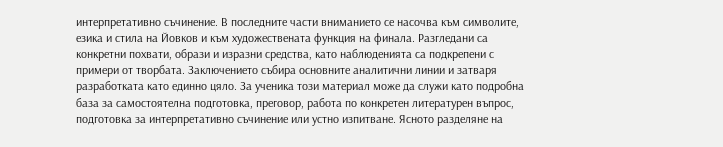интерпретативно съчинение. В последните части вниманието се насочва към символите, езика и стила на Йовков и към художествената функция на финала. Разгледани са конкретни похвати, образи и изразни средства, като наблюденията са подкрепени с примери от творбата. Заключението събира основните аналитични линии и затваря разработката като единно цяло. За ученика този материал може да служи като подробна база за самостоятелна подготовка, преговор, работа по конкретен литературен въпрос, подготовка за интерпретативно съчинение или устно изпитване. Ясното разделяне на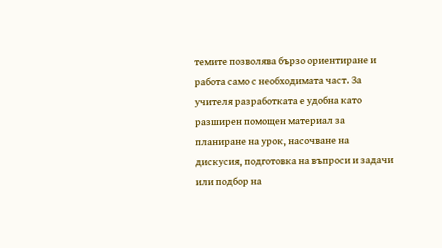темите позволява бързо ориентиране и работа само с необходимата част. За учителя разработката е удобна като разширен помощен материал за планиране на урок, насочване на дискусия, подготовка на въпроси и задачи или подбор на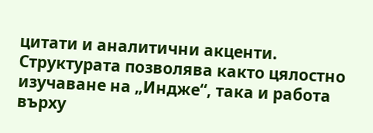цитати и аналитични акценти. Структурата позволява както цялостно изучаване на „Индже“, така и работа върху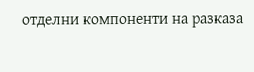отделни компоненти на разказа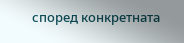според конкретната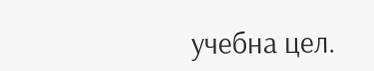учебна цел.